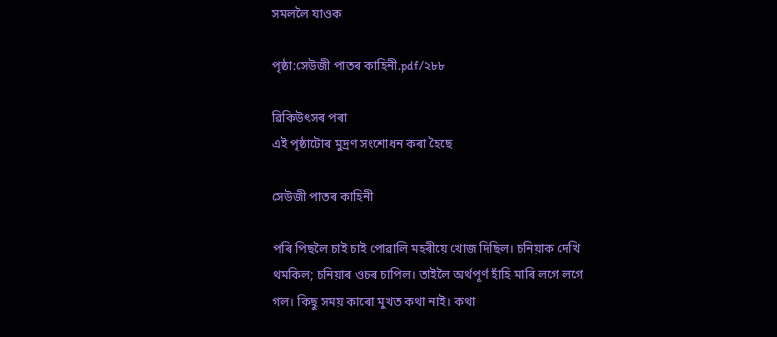সমললৈ যাওক

পৃষ্ঠা:সেউজী পাতৰ কাহিনী.pdf/২৮৮

ৱিকিউৎসৰ পৰা
এই পৃষ্ঠাটোৰ মুদ্ৰণ সংশোধন কৰা হৈছে

সেউজী পাতৰ কাহিনী

পৰি পিছলৈ চাই চাই পোৱালি মহৰীয়ে খোজ দিছিল। চনিয়াক দেখি থমকিল; চনিয়াৰ ওচৰ চাপিল। তাইলৈ অৰ্থপূৰ্ণ হাঁহি মাৰি লগে লগে গল। কিছু সময় কাৰো মুখত কথা নাই। কথা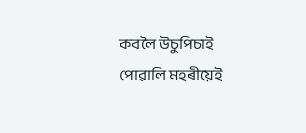কবলৈ উচুপিচাই পোৱালি মহৰীয়েই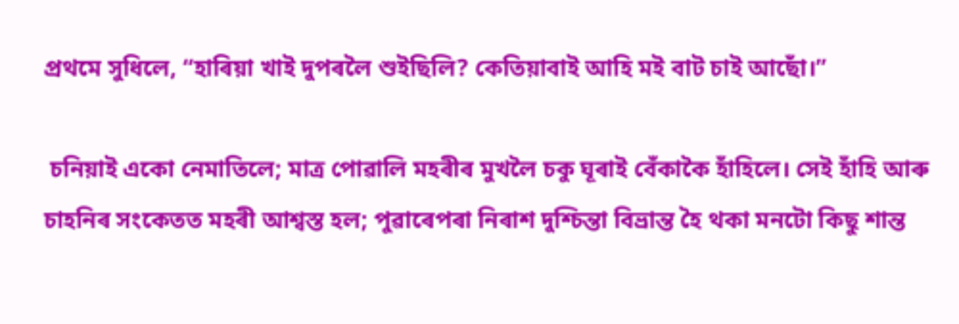প্ৰথমে সুধিলে, “হাৰিয়া খাই দুপৰলৈ শুইছিলি? কেতিয়াবাই আহি ম‍ই বাট চাই আছোঁ।”

 চনিয়াই একো নেমাতিলে; মাত্ৰ পোৱালি মহৰীৰ মুখলৈ চকু ঘূৰাই বেঁকাকৈ হাঁহিলে। সেই হাঁহি আৰু চাহনিৰ সংকেতত মহৰী আশ্বস্ত হল; পুৱাৰেপৰা নিৰাশ দুশ্চিন্তা বিভ্ৰান্ত হৈ থকা মনটো কিছু শান্ত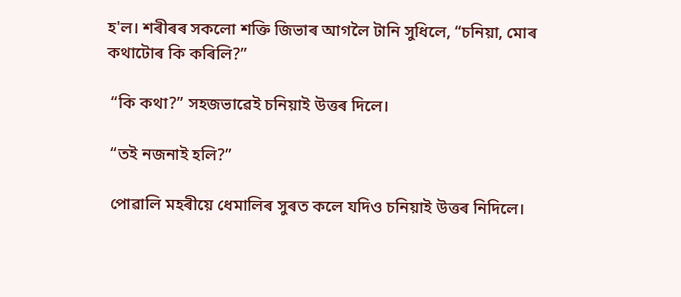হ'ল। শৰীৰৰ সকলো শক্তি জিভাৰ আগলৈ টানি সুধিলে, “চনিয়া, মোৰ কথাটোৰ কি কৰিলি?”

 “কি কথা?” সহজভাৱেই চনিয়াই উত্তৰ দিলে।

 “তই নজনাই হলি?”

 পোৱালি মহৰীয়ে ধেমালিৰ সুৰত কলে যদিও চনিয়াই উত্তৰ নিদিলে।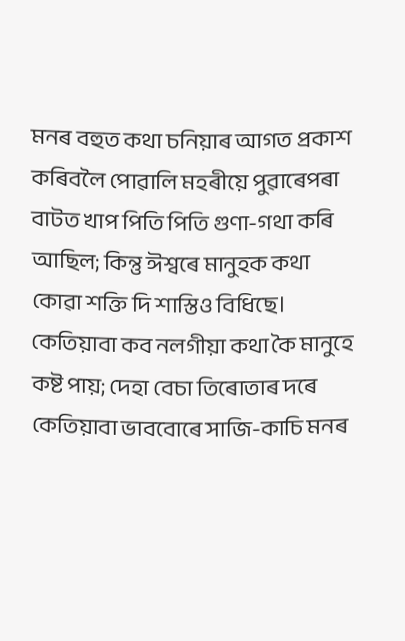মনৰ বহুত কথা চনিয়াৰ আগত প্ৰকাশ কৰিবলৈ পোৱালি মহৰীয়ে পুৱাৰেপৰা বাটত খাপ পিতি পিতি গুণা-গথা কৰি আছিল; কিন্তু ঈশ্বৰে মানুহক কথা কোৱা শক্তি দি শাস্তিও বিধিছে। কেতিয়াবা কব নলগীয়া কথা কৈ মানুহে কষ্ট পায়; দেহা বেচা তিৰোতাৰ দৰে কেতিয়াবা ভাববোৰে সাজি-কাচি মনৰ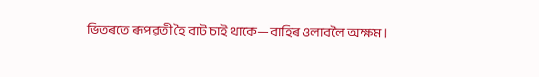ভিতৰতে ৰূপৱতী হৈ বাট চাই থাকে—বাহিৰ ওলাবলৈ অক্ষম।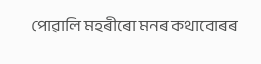পোৱালি মহৰীৰো মনৰ কথাবোৰৰ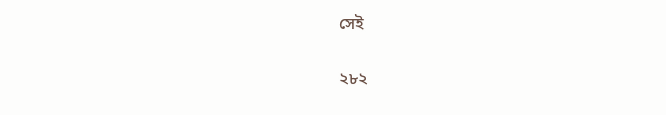সেই

২৮২